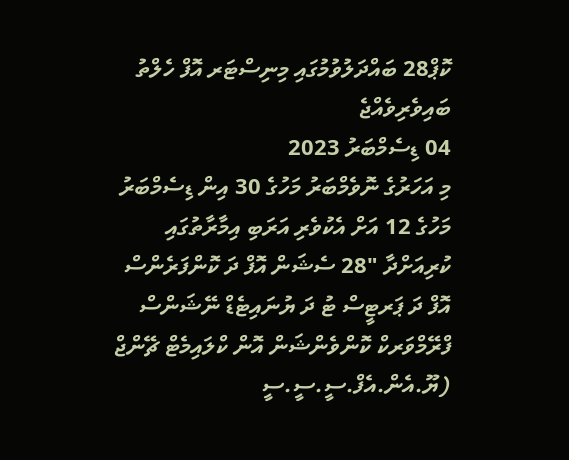ކޮޕް28 ބައްދަލުވުމުގައި މިނިސްޓަރ އޮފް ހެލްތު ބައިވެރިވެއްޖެ
04 ޑިސެމްބަރު 2023
މި އަހަރުގެ ނޮވެމްބަރު މަހުގެ 30 އިން ޑިސެމްބަރު މަހުގެ 12 އަށް އެކުވެރި އަރަބި އިމާރާތުގައި ކުރިއަށްދާ "28 ސެޝަން އޮފް ދަ ކޮންފަރެންސް އޮފް ދަ ޕަރޓީސް ޓު ދަ ޔުނައިޓެޑް ނޭޝަންސް ފްރޭމްވަރކް ކޮންވެންޝަން އޮން ކްލައިމެޓް ޗޭންޖް (ޔޫ.އެން.އެފް.ސީ.ސީ.ސީ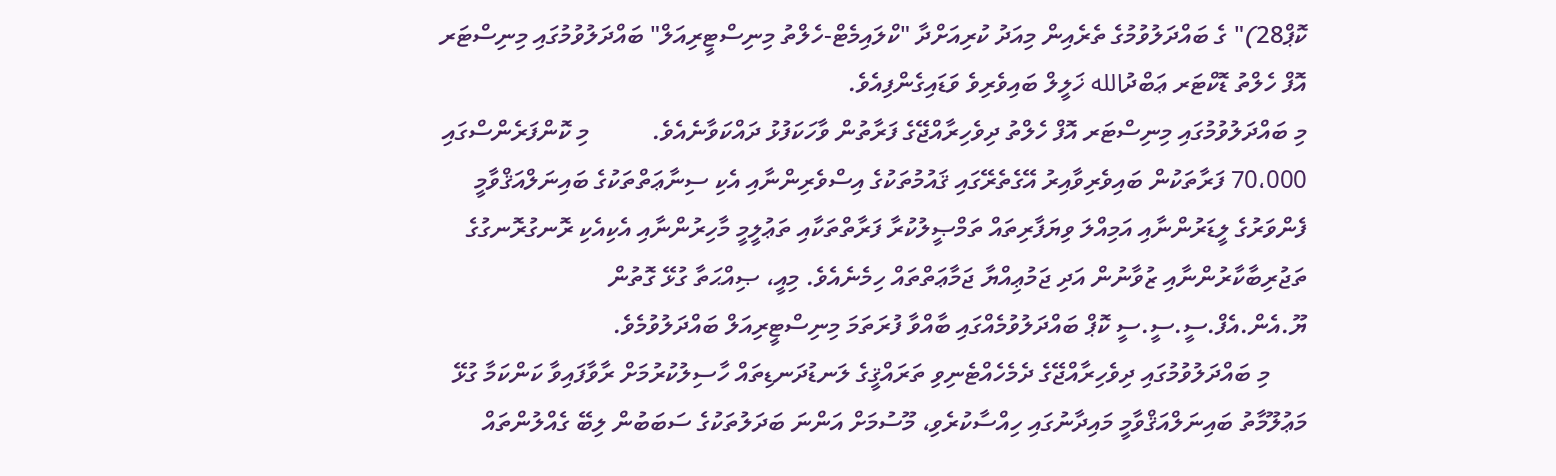ކޮޕް28)" ގެ ބައްދަލުވުމުގެ ތެރެއިން މިއަދު ކުރިއަށްދާ "ކްލައިމެޓް-ހެލްތު މިނިސްޓީރިއަލް" ބައްދަލުވުމުގައި މިނިސްޓަރ އޮފް ހެލްތު ޑޮކްޓަރ ޢަބްދުالله ޚަލީލް ބައިވެރިވެ ވަޑައިގެންފިއެވެ.
މި ބައްދަލުވުމުގައި މިނިސްޓަރ އޮފް ހެލްތު ދިވެހިރާއްޖޭގެ ފަރާތުން ވާހަކަފުޅު ދައްކަވާނެއެވެ.          މި ކޮންފަރެންސްގައި 70،000 ފަރާތަކުން ބައިވެރިވާއިރު އޭގެތެރޭގައި ޤައުމުތަކުގެ އިސްވެރިންނާއި އެކި ސިނާޢަތްތަކުގެ ބައިނަލްއަޤްވާމީ ފެންވަރުގެ ލީޑަރުންނާއި އަމިއްލަ ވިޔަފާރިތައް ތަމްޞީލުކުރާ ފަރާތްތަކާއި ތަޢުލީމީ މާހިރުންނާއި އެކިއެކި ރޮނގުރޮނގުގެ ތަޖުރިބާކާރުންނާއި ޒުވާނުން އަދި ޖަމުޢިއްޔާ ޖަމާޢަތްތައް ހިމެނެއެވެ. މިއީ، ޞިއްޙަތާ ގުޅޭ ގޮތުން ޔޫ.އެން.އެފް.ސީ.ސީ.ސީ ކޮޕް ބައްދަލުވުމެއްގައި ބާއްވާ ފުރަތަމަ މިނިސްޓީރިއަލް ބައްދަލުވުމެވެ.
      މި ބައްދަލުވުމުގައި ދިވެހިރާއްޖޭގެ ދެމެހެއްޓެނިވި ތަރައްޤީގެ ލަނޑުދަނޑިތައް ހާސިލުކުރުމަށް ރާވާފައިވާ ކަންކަމާ ގުޅޭ މަޢުލޫމާތު ބައިނަލްއަޤްވާމީ މައިދާނުގައި ހިއްސާކުރެވި، މޫސުމަށް އަންނަ ބަދަލުތަކުގެ ސަބަބުން ލިބޭ ގެއްލުންތައް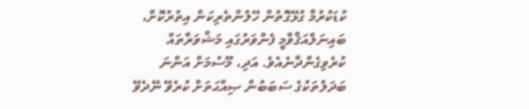ކުޑަކުރުމާ ގުޅޭގޮތުން ހޭލުންތެރިކަން އިތުރުކޮށް، ބައިނަލްއަޤްވާމީ ފެންވަރުގައި މަޝްވަރާތައް ކުރެވިގެންދާނެއެވެ. އަދި، މޫސުމަށް އަންނަ ބަދަލުތަކުގެ ސަބަބުން ޞިއްޙަތަށް ކުރެވޭ ނޭދެވޭ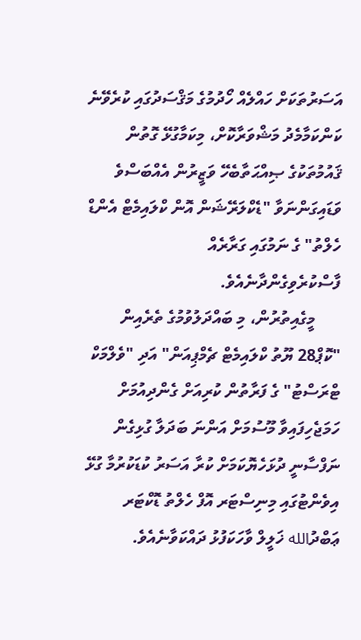އަސަރުތަކަށް ހައްލެއް ހޯދުމުގެ މަޤްސަދުގައި ކުރެވޭނެ ކަންކަމާމެދު މަޝްވަރާކޮށް، މިކަމާގުޅޭ ގޮތުން ޤައުމުތަކުގެ ޞިއްޙަތާބެހޭ ވަޒީރުން އެއްބަސްވެ ވަޑައިގަންނަވާ "ޑެކްލަރޭޝަން އޮން ކްލައިމެޓް އެންޑް ހެލްތު" ގެ ނަމުގައި ގަރާރެއް ފާސްކުރެވިގެންދާނެއެވެ.
      މީގެއިތުރުން، މި ބައްދަލުވުމުގެ ތެރެއިން "ކޮޕް28 ޔޫތު ކްލައިމެޓް ޗެމްޕިއަން" އަދި "ވެލްމަކް ޓްރަސްޓު" ގެ ފަރާތުން ކުރިއަށް ގެންދިއުމަށް ހަމަޖެހިފައިވާ މޫސުމަށް އަންނަ ބަދަލާ ގުޅިގެން ނަފްސާނީ ދުޅަހެޔޮކަމަށް ކުރާ އަސަރު ކުޑަކުރުމާ ގުޅޭ އިވެންޓުގައި މިނިސްޓަރ އޮފް ހެލްތު ޑޮކްޓަރ ޢަބްދުالله ޚަލީލް ވާހަކަފުޅު ދައްކަވާނެއެވެ.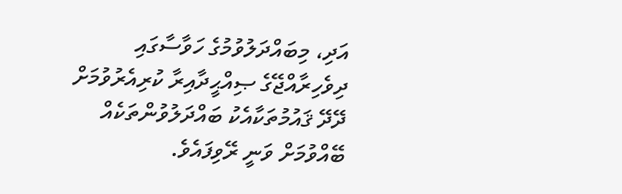އަދި، މިބައްދަލުވުމުގެ ހަވާސާގައި ދިވެހިރާއްޖޭގެ ޞިއްޙީދާއިރާ ކުރިއެރުވުމަށް ދޭދޭ ޤައުމުތަކާއެކު ބައްދަލުވުންތަކެއް ބޭއްވުމަށް ވަނީ ރޭވިފައެވެ.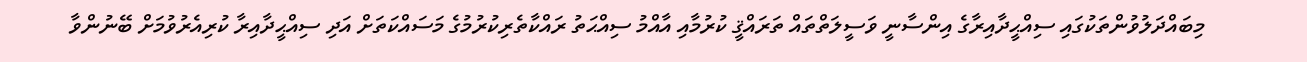މިބައްދަލުވުންތަކުގައި ސިއްޙީދާއިރާގެ އިންސާނީ ވަސީލަތްތައް ތަރައްޤީ ކުރުމާއި އާއްމު ސިއްޙަތު ރައްކާތެރިކުރުމުގެ މަސައްކަތަށް އަދި ސިއްޙީދާއިރާ ކުރިއެރުވުމަށް ބޭނުންވާ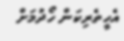އެހީތެރިކަން ހޯދުމަށް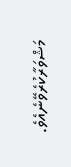މަޝްވަރާކުރެވޭނެއެވެ.